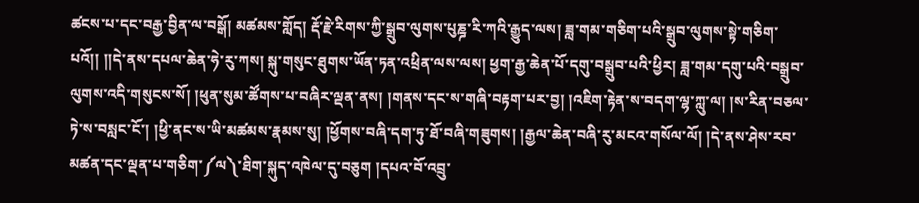ཚངས་པ་དང་བརྒྱ་བྱིན་ལ་བསྒོ། མཚམས་གློད། རྡོ་རྗེ་རིགས་ཀྱི་སྒྲུབ་ལུགས་པུཎྜ་རི་ཀའི་རྒྱུད་ལས། ཟླ་གམ་གཅིག་པའི་སྒྲུབ་ལུགས་སྟེ་གཅིག་པའོ།། །།དེ་ནས་དཔལ་ཆེན་ཧེ་རུ་ཀས། སྐུ་གསུང་ཐུགས་ཡོན་ཏན་འཕྲིན་ལས་ལས། ཕྱག་རྒྱ་ཆེན་པོ་དགུ་བསྒྲུབ་པའི་ཕྱིར། ཟླ་གམ་དགུ་པའི་བསྒྲུབ་ལུགས་འདི་གསུངས་སོ། །ཕུན་སུམ་ཚོགས་པ་བཞིར་ལྡན་ནས། །གནས་དང་ས་གཞི་བརྟག་པར་བྱ། །འཇིག་རྟེན་ས་བདག་ལྷ་ཀླུ་ལ། །ས་རིན་བཅལ་ཏེ་ས་བསླང་ངོ་། །ཕྱི་ནང་ས་ཡི་མཚམས་རྣམས་སུ། །ཕྱོགས་བཞི་དག་ཏུ་ཐོ་བཞི་གཟུགས། །རྒྱལ་ཆེན་བཞི་རུ་མངའ་གསོལ་ལོ། །དེ་ནས་ཤེས་རབ་མཚན་དང་ལྡན་པ་གཅིག་༼ལ༽་ཐིག་སྐུད་འཁེལ་དུ་བཅུག །དཔའ་བོ་འབྲུ་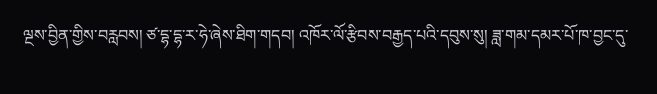ལྔས་བྱིན་གྱིས་བརླབས། ཙ་དྷ་དྷ་ར་ཧེ་ཞེས་ཐིག་གདབ། འཁོར་ལོ་རྩིབས་བརྒྱད་པའི་དབུས་སུ། ཟླ་གམ་དམར་པོ་ཁ་བྱང་དུ་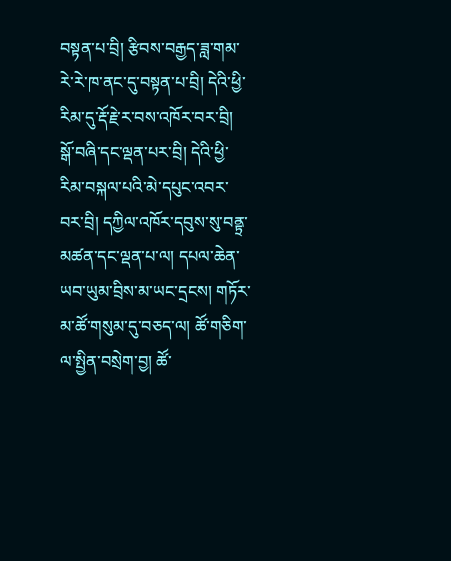བསྟན་པ་བྲི། རྩིབས་བརྒྱད་ཟླ་གམ་རེ་རེ་ཁ་ནང་དུ་བསྟན་པ་བྲི། དེའི་ཕྱི་རིམ་དུ་རྡོ་རྗེ་ར་བས་འཁོར་བར་བྲི། སྒོ་བཞི་དང་ལྡན་པར་བྲི། དེའི་ཕྱི་རིམ་བསྐལ་པའི་མེ་དཔུང་འབར་བར་བྲི། དཀྱིལ་འཁོར་དབུས་སུ་བནྟྲ་མཚན་དང་ལྡན་པ་ལ། དཔལ་ཆེན་ཡབ་ཡུམ་བྲིས་མ་ཡང་དྲངས། གཏོར་མ་ཚོ་གསུམ་དུ་བཅད་ལ། ཚོ་གཅིག་ལ་སྤྱིན་བསྲེག་བྱ། ཚོ་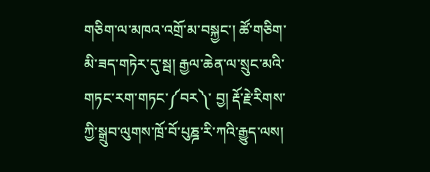གཅིག་ལ་མཁའ་འགྲོ་མ་བསྐྱང་། ཚོ་གཅིག་མི་ཟད་གཏེར་དུ་སྦ། རྒྱལ་ཆེན་ལ་སྲུང་མའི་གཏང་རག་གཏང་༼བར༽་ བྱ། རྡོ་རྗེ་རིགས་ཀྱི་སྒྲུབ་ལུགས་ཁྲོ་བོ་པུཎྜ་རི་ཀའི་རྒྱུད་ལས།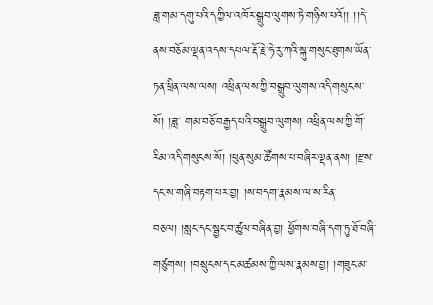ཟླ་གམ་དགུ་པའི་དཀྱིལ་འཁོར་སྒྲུབ་ལུགས་ཏེ་གཉིས་པའོ།། །།དེ་ནས་བཅོམ་ལྡན་འདས་དཔལ་རྡོ་རྗེ་ཧེ་རུ་ཀའི་སྐུ་གསུང་ཐུགས་ཡོན་ཏན་ཕྲིན་ལས་ལས། འཕྲིན་ལས་ཀྱི་བསྒྲུབ་ལུགས་འདི་གསུངས་སོ། །ཟླ་ གམ་བཅོ་བརྒྱད་པའི་བསྒྲུབ་ལུགས། འཕྲིན་ལས་ཀྱི་གོ་རིམ་འདི་གསུངས་སོ། །ཕུན་སུམ་ཚོགས་པ་བཞིར་ལྡན་ནས། །རྫས་དང་ས་གཞི་བརྟག་པར་བྱ། །ས་བདག་རྣམས་ལ་ས་རིན་བཅལ། །སླང་དང་སྦྱང་བ་ཚུལ་བཞིན་བྱ། ཕྱོགས་བཞི་དག་ཏུ་ཐོ་བཞི་གཙུགས། །བསྲུངས་དང་མཚམས་ཀྱི་ལས་རྣམས་བྱ། །གཟུང་མ་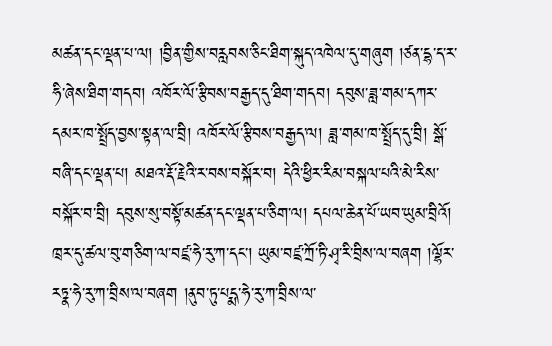མཚན་དང་ལྡན་པ་ལ། །བྱིན་གྱིས་བརླབས་ཅིང་ཐིག་སྐུད་འཁེལ་དུ་གཞུག །ཙན་དྷ་ད་ར་ཧི་ཞེས་ཐིག་གདབ། འཁོར་ལོ་རྩིབས་བརྒྱད་དུ་ཐིག་གདབ། དབུས་ཟླ་གམ་དཀར་དམར་ཁ་སྤྲོད་བྱས་སྟན་ལ་བྲི། འཁོར་ལོ་རྩིབས་བརྒྱད་ལ། ཟླ་གམ་ཁ་སྤྲོད་དུ་བྲི། སྒོ་བཞི་དང་ལྡན་པ། མཐའ་རྡོ་རྗེའི་ར་བས་བསྐོར་བ། དེའི་ཕྱིར་རིམ་བསྐལ་པའི་མེ་རིས་བསྐོར་བ་བྲི། དབུས་སུ་བསྟོ་མཚན་དང་ལྡན་པ་ཅིག་ལ། དཔལ་ཆེན་པོ་ཡབ་ཡུམ་བྲིའོ། ཁྲར་དུ་ཚལ་བུ་གཅིག་ལ་བཛྲ་ཧེ་རུ་ཀ་དང་། ཡུམ་བཛྲ་ཀྲོ་ཏི་ཤྭ་རི་བྲིས་ལ་བཞག །ལྷོར་རཏྣ་ཧེ་རུ་ཀ་བྲིས་ལ་བཞག །ནུབ་ཏུ་པདྨ་ཧེ་རུ་ཀ་བྲིས་ལ་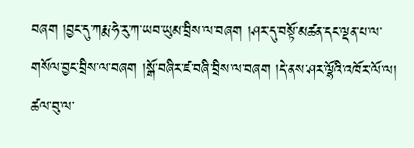བཞག །བྱང་དུ་ཀརྨ་ཧེ་རུ་ཀ་ཡབ་ཡུམ་བྲིས་ལ་བཞག །ཤར་དུ་བསྟོ་མཚན་དང་ལྡན་པ་ལ་གསོལ་བྱང་བྲིས་ལ་བཞག །སྒོ་བཞིར་ཛ་བཞི་བྲིས་ལ་བཞག །དེ་ནས་ཤར་ལྷོའི་འཁོར་ལོ་ལ། ཚལ་བུ་ལ་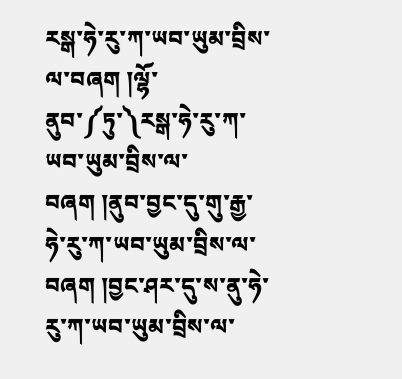རསྒ་ཧེ་རུ་ཀ་ཡབ་ཡུམ་བྲིས་ལ་བཞག །ལྷོ་ནུབ་༼ཏུ་༽རསྒ་ཧེ་རུ་ཀ་ཡབ་ཡུམ་བྲིས་ལ་བཞག །ནུབ་བྱང་དུ་གུ་རྒྱ་ཧེ་རུ་ཀ་ཡབ་ཡུམ་བྲིས་ལ་བཞག །བྱང་ཤར་དུ་ས་ནུ་ཧེ་རུ་ཀ་ཡབ་ཡུམ་བྲིས་ལ་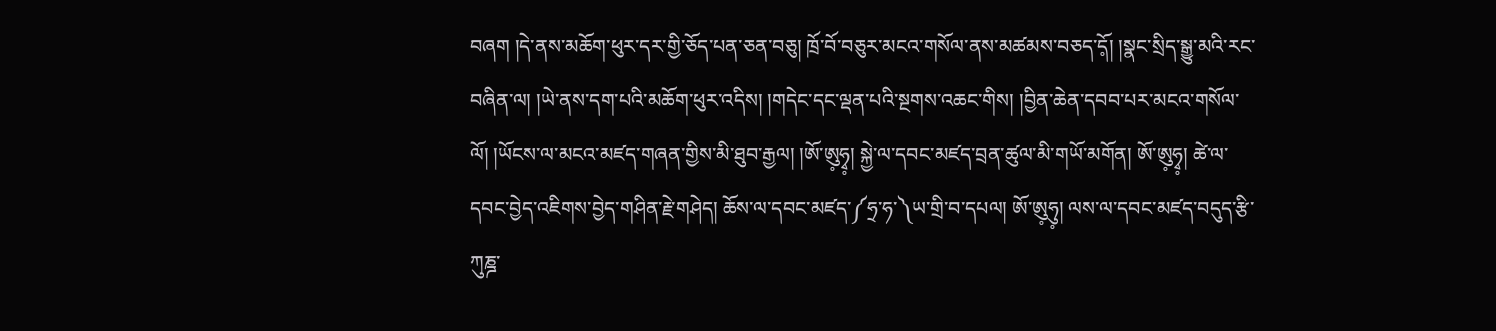བཞག །དེ་ནས་མཆོག་ཕུར་དར་གྱི་ཅོད་པན་ཅན་བཅུ། ཁྲོ་བོ་བཅུར་མངའ་གསོལ་ནས་མཚམས་བཅད་དོ༷། །སྣང་སྲིད་སྒྱུ་མའི་རང་བཞིན་ལ། །ཡེ་ནས་དག་པའི་མཆོག་ཕུར་འདིས། །གདེང་དང་ལྡན་པའི་སྔགས་འཆང་གིས། །བྱིན་ཆེན་དབབ་པར་མངའ་གསོལ་ལོ། །ཡོངས་ལ་མངའ་མཛད་གཞན་གྱིས་མི་ཐུབ་རྒྱལ། །ཨོ་ཨུ༷ཧྭ༷། སྐྱེ་ལ་དབང་མཛད་བྲན་ཚུལ་མི་གཡོ་མགོན། ཨོ་ཨུ༷ཧྭ༷། ཚེ་ལ་དབང་བྱེད་འཇིགས་བྱེད་གཤིན་རྗེ་གཤེད། ཆོས་ལ་དབང་མཛད་༼ཧྲ་ཧ་༽ཡ་གྲི་བ་དཔལ། ཨོ་ཨུ༷ཧུ༷། ལས་ལ་དབང་མཛད་བདུད་རྩི་ཀུཎྜ་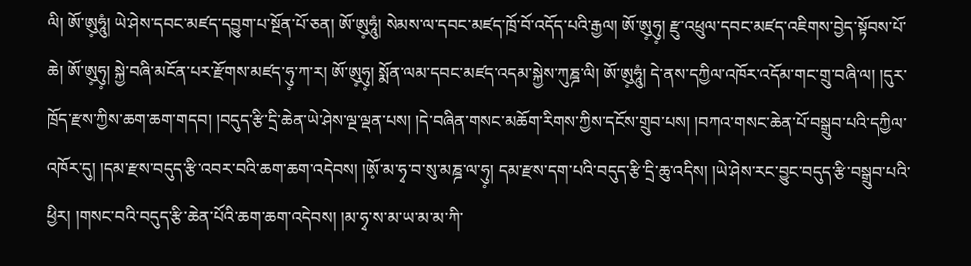ལི། ཨོ་ཨུ༷ཧཱུཾ། ཡེ་ཤེས་དབང་མཛད་དབྱུག་པ་སྔོན་པོ་ཅན། ཨོ་ཨུ༷ཧཱུཾ། སེམས་ལ་དབང་མཛད་ཁྲོ་བོ་འདོད་པའི་རྒྱལ། ཨོ་ཨུ༷ཧུ༷། རྫུ་འཕྲུལ་དབང་མཛད་འཇིགས་བྱེད་སྟོབས་པོ་ཆེ། ཨོ་ཨུ༷ཧུ༷། སྐྱེ་བཞི་མངོན་པར་རྫོགས་མཛད་ཧུ༷་ཀ་ར། ཨོ་ཨུ༷ཧུ༷། སྨོན་ལམ་དབང་མཛད་འདམ་སྐྱེས་ཀུཎྜ་ལི། ཨོ་ཨུ༷ཧཱུཾ། དེ་ནས་དཀྱིལ་འཁོར་འདོམ་གང་གྲུ་བཞི་ལ། །དུར་ཁྲོད་རྫས་ཀྱིས་ཆག་ཆག་གདབ། །བདུད་རྩི་དྲི་ཆེན་ཡེ་ཤེས་ལྔ་ལྡན་པས། །དེ་བཞིན་གསང་མཆོག་རིགས་ཀྱིས་དངོས་གྲུབ་པས། །བཀའ་གསང་ཆེན་པོ་བསྒྲུབ་པའི་དཀྱིལ་འཁོར་དུ། །དམ་རྫས་བདུད་རྩི་འབར་བའི་ཆག་ཆག་འདེབས། །ཨོ༷་མ་ཧྭ་བ་སུ་མཎྜ་ལ་ཧུ༷། དམ་རྫས་དག་པའི་བདུད་རྩི་དྲི་ཆུ་འདིས། །ཡེ་ཤེས་རང་བྱུང་བདུད་རྩི་བསྒྲུབ་པའི་ཕྱིར། །གསང་བའི་བདུད་རྩི་ཆེན་པོའི་ཆག་ཆག་འདེབས། །མ་ཧྭ་ས་མ་ཡ་མ་མ་ཀི་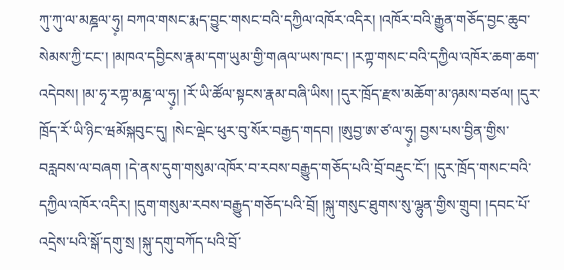ཀུ་ཀུ་ལ་མཎྜལ་ཧུ༷། བཀའ་གསང་རྨད་བྱུང་གསང་བའི་དཀྱིལ་འཁོར་འདིར། །འཁོར་བའི་རྒྱུན་གཅོད་བྱང་ཆུབ་སེམས་ཀྱི་ངང་། །མཁའ་དབྱིངས་རྣམ་དག་ཡུམ་གྱི་གཞལ་ཡས་ཁང་། །རཀྟ་གསང་བའི་དཀྱིལ་འཁོར་ཆག་ཆག་འདེབས། །མ་ཧྭ་རཀྟ་མཎྜ་ལ་ཧུ༷། །རོ་ཡི་ཚོལ་སྟངས་རྣམ་བཞི་ཡིས། །དུར་ཁྲོད་རྫས་མཆོག་མ་ཉམས་བཙལ། །དུར་ཁྲོད་རོ་ཡི་ཉིང་ཝམོསྐབུང་དུ། །སེང་ལྡེང་ཕུར་བུ་སོར་བརྒྱད་གདབ། །ཨུབྱ་ཨ་ཙ་ལ་ཧུ༷། བྱས་པས་བྱིན་གྱིས་བརླབས་ལ་བཞག །དེ་ནས་དུག་གསུམ་འཁོར་བ་རབས་བརྒྱུད་གཅོད་པའི་བྲོ་བརྡུང་ངོ་། །དུར་ཁྲོད་གསང་བའི་དཀྱིལ་འཁོར་འདིར། །དུག་གསུམ་རབས་བརྒྱུད་གཅོད་པའི་བྲོ། །སྐུ་གསུང་ཐུགས་སུ་ལྷུན་གྱིས་གྲུབ། །དབང་པོ་འདྲེས་པའི་སྒོ་དགུ་སྲ །སྐུ་དགུ་བཀོད་པའི་བྲོ་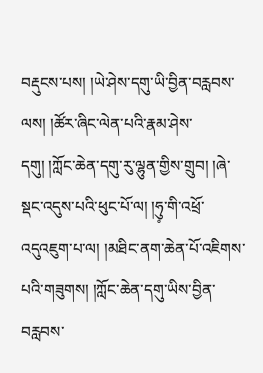བརྡུངས་པས། །ཡེ་ཤེས་དགུ་ཡི་བྱིན་བརླབས་ལས། །ཚོར་ཞིང་ལེན་པའི་རྣམ་ཤེས་དགུ། །ཀློང་ཆེན་དགུ་རུ་ལྷུན་གྱིས་གྲུབ། །ཞེ་སྡང་འདུས་པའི་ཕུང་པོ་ལ། །ཧུ༷་གི་འཕྲོ་འདུའཇུག་པ་ལ། །མཐིང་ནག་ཆེན་པོ་འཇིགས་པའི་གཟུགས། །ཀློང་ཆེན་དགུ་ཡིས་བྱིན་བརླབས་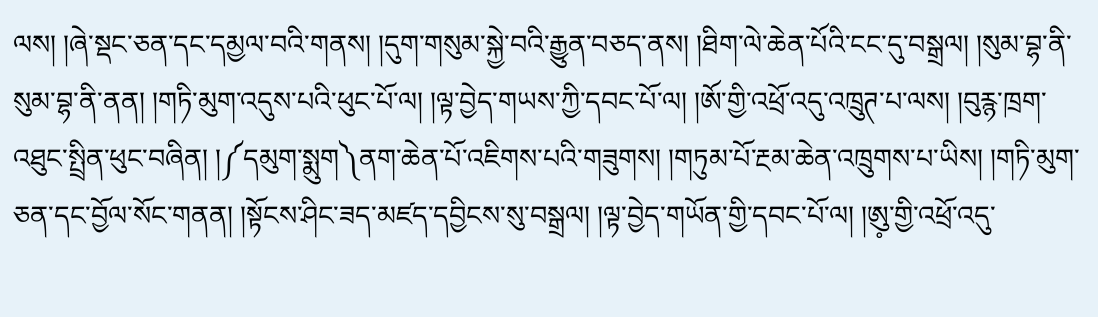ལས། །ཞེ་སྡང་ཅན་དང་དམྱལ་བའི་གནས། །དུག་གསུམ་སྐྱེ་བའི་རྒྱུན་བཅད་ནས། །ཐིག་ལེ་ཆེན་པོའི་ངང་དུ་བསྒྲལ། །སུམ་བྷ་ནི་སུམ་བྷ་ནི་ནན། །གཏི་མུག་འདུས་པའི་ཕུང་པོ་ལ། །ལྟ་བྱེད་གཡས་ཀྱི་དབང་པོ་ལ། །ཨོ་གྱི་འཕྲོ་འདུ་འཁྲུཊ་པ་ལས། །བུརྙ་ཁྲག་འཐུང་སྤྲིན་ཕུང་བཞིན། །༼དམུག་སྨུག༽ནག་ཆེན་པོ་འཇིགས་པའི་གཟུགས། །གཏུམ་པོ་རྔམ་ཆེན་འཁྲུགས་པ་ཡིས། །གཏི་མུག་ཅན་དང་བྱོལ་སོང་གནན། །སྟོངས་ཤིང་ཟད་མཛད་དབྱིངས་སུ་བསྒྲལ། །ལྟ་བྱེད་གཡོན་གྱི་དབང་པོ་ལ། །ཨུ༷་གྱི་འཕྲོ་འདུ་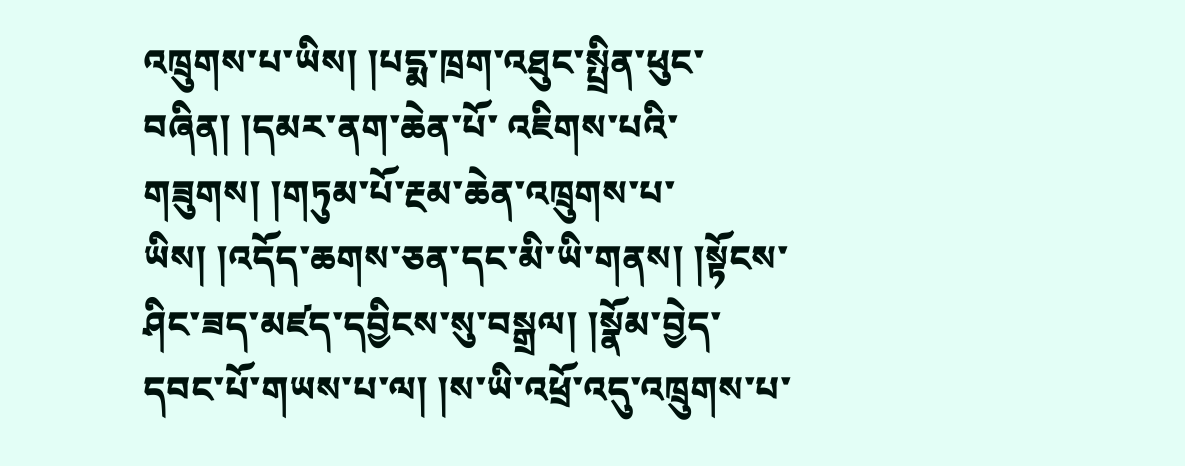འཁྲུགས་པ་ཡིས། །པདྨ་ཁྲག་འཐུང་སྤྲིན་ཕུང་བཞིན། །དམར་ནག་ཆེན་པོ་ འཇིགས་པའི་གཟུགས། །གཏུམ་པོ་རྔམ་ཆེན་འཁྲུགས་པ་ཡིས། །འདོད་ཆགས་ཅན་དང་མི་ཡི་གནས། །སྟོངས་ཤིང་ཟད་མཛད་དབྱིངས་སུ་བསྒྲལ། །སྣོམ་བྱེད་དབང་པོ་གཡས་པ་ལ། །ས་ཡི་འཕྲོ་འདུ་འཁྲུགས་པ་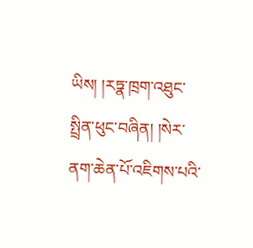ཡིས། །རཏྣ་ཁྲག་འཐུང་སྤྲིན་ཕུང་བཞིན། །སེར་ནག་ཆེན་པོ་འཇིགས་པའི་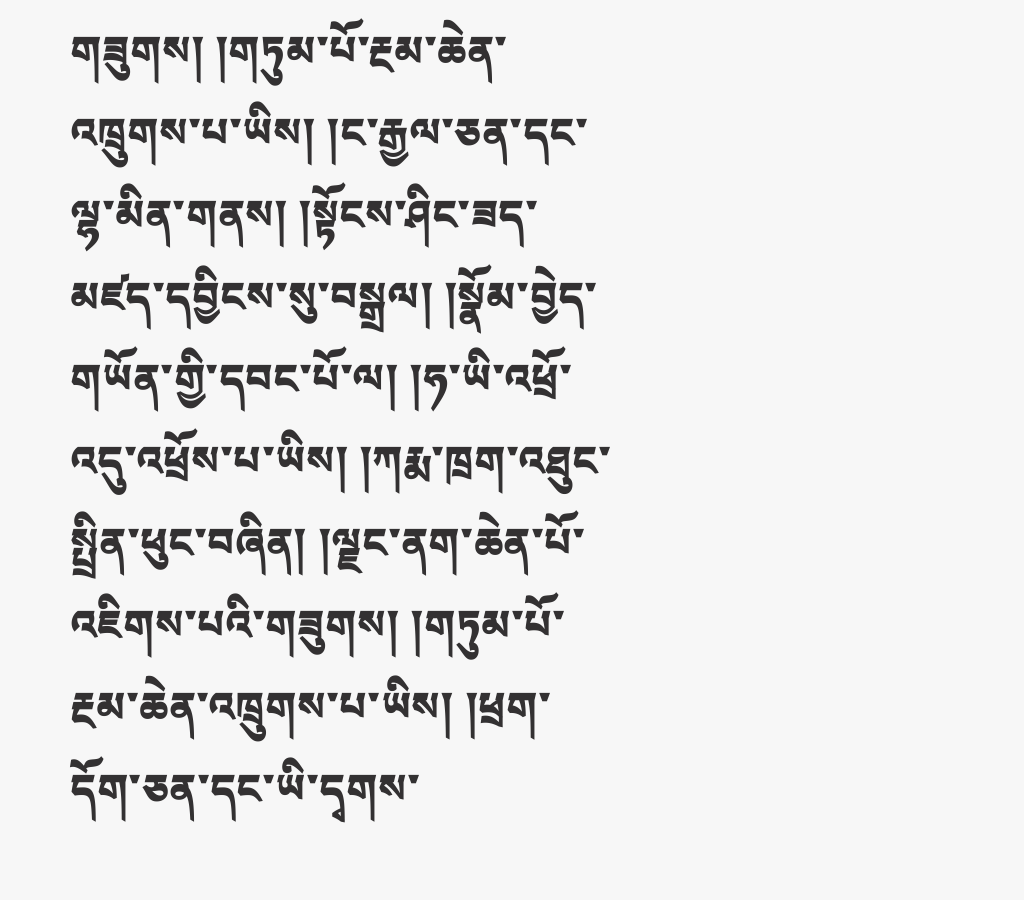གཟུགས། །གཏུམ་པོ་རྔམ་ཆེན་འཁྲུགས་པ་ཡིས། །ང་རྒྱལ་ཅན་དང་ལྷ་མིན་གནས། །སྟོངས་ཤིང་ཟད་མཛད་དབྱིངས་སུ་བསྒྲལ། །སྣོམ་བྱེད་གཡོན་གྱི་དབང་པོ་ལ། །ཧ་ཡི་འཕྲོ་འདུ་འཕྲོས་པ་ཡིས། །ཀརྨ་ཁྲག་འཐུང་སྤྲིན་ཕུང་བཞིན། །ལྗང་ནག་ཆེན་པོ་འཇིགས་པའི་གཟུགས། །གཏུམ་པོ་རྔམ་ཆེན་འཁྲུགས་པ་ཡིས། །ཕྲག་དོག་ཅན་དང་ཡི་དྭགས་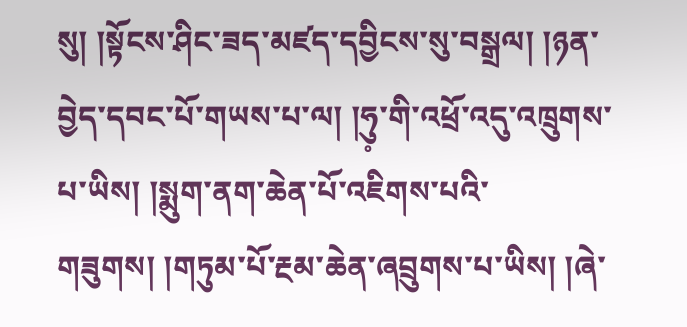སུ། །སྟོངས་ཤིང་ཟད་མཛད་དབྱིངས་སུ་བསྒྲལ། །ཉན་བྱེད་དབང་པོ་གཡས་པ་ལ། །ཧུ༷་གི་འཕྲོ་འདུ་འཁྲུགས་པ་ཡིས། །སྨུག་ནག་ཆེན་པོ་འཇིགས་པའི་གཟུགས། །གཏུམ་པོ་རྔམ་ཆེན་ཞབྲུགས་པ་ཡིས། །ཞེ་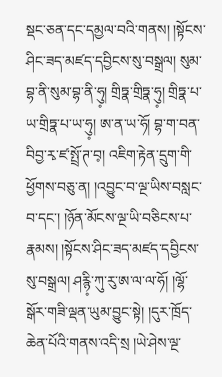སྡང་ཅན་དང་དམྱལ་བའི་གནས། །སྟོངས་ཤིང་ཟད་མཛད་དབྱིངས་སུ་བསྒྲལ། སུམ་བྷ་ནི་སུམ་བྷ་ནི་ཧུ༷། གྲིཏྣ་གྲིཏྣ་ཧུ༷། གྲིཏྣ་པ་ཡ་གྲིཏྣ་པ་ཡ་ཧུ༷། ཨ་ན་ཡ་ཧོ། བྷ་ག་བན་བིབྱ་རྭ་ཛ་སྤྲོ་ཊ་བ༷། འཇིག་རྟེན་དྲུག་གི་ཕྱོགས་བཅུ་ན། །འབྱུང་བ་ལྔ་ཡིས་བསླང་བ་དང་། །ཉོན་མོངས་ལྔ་ཡི་བཅིངས་པ་རྣམས། །སྟོངས་ཤིང་ཟད་མཛད་དབྱིངས་སུ་བསྒྲལ། ཤརྙི༷་ཀུ་རུ་ཨ་ལ་ལ་ཧོ། །ལྷོ་སྒོར་གཟི་ལྡན་ཡུམ་བྱུང་སྟེ། །དུར་ཁྲོད་ཆེན་པོའི་གནས་འདི་སྲ །ཡེ་ཤེས་ལྔ་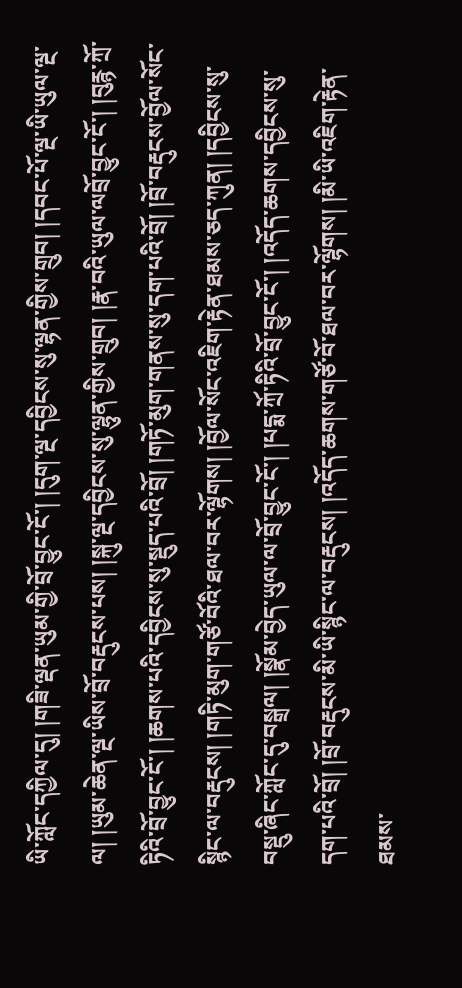ཡི་ཀློང་དཀྱིལ་དུ། །གཟི་ལྡན་ཡུམ་གྱི་བྲོ་བྱུང་ངོ་། །དུག་ལྔ་དབྱིངས་སུ་ལྷན་གྱིས་གྲུབ། །དབང་པོ་ལྔ་ཡི་ཡུལ་ལྔ་ལ། །ཡུམ་ཆེན་ལྔ་ཡིས་བྲོ་བརྡུངས་པས། །སྐུ་ལྔ་དབྱིངས་སུ་ལྷུན་གྱིས་གྲུབ། །རྣ་བའི་ཡུལ་ལབྲོ་བྱུང་ངོ་། །བུརྙ་ཀྲོ་ཏིའི་བྲོ་བྱུང་ངོ་། །ཆགས་པའི་དབྱིངས་སུ་སྡུད་པའི་བྲོ། །གཏོ་མུག་གནས་སུ་དག་པའི་བྲོ། །བྲོ་བརྡུངས་བྱོལ་སོང་སྙིང་ལ་བརྡུངས། །གཏི་མུག་གཙོ་བོའི་ཐལ་བར་ལྷོགས། །བྱོལ་སོང་འཇིག་རྟེན་ཐམས་ཅད་ཀུན། །དབྱིངས་སུ་བསྡུ་ཞིང་ཀློང་དུ་བསྒྲལ། །སྣོམ་བྱེད་ཡུལ་ལ་བྲོ་བྱུང་ངོ་། །པདྨ་ཀྲོ་ཏིའི་བྲོ་བྱུང་ངོ་། །འདོད་ཆགས་དབྱིངས་སུ་དག་པའི་བྲོ། །བྲོ་བརྡུངས་མི་ཡི་སྙིང་ལ་བརྡུངས། །འདོད་ཆགས་གཙོ་བོ་ཐལ་བར་ལྷོགས། །མི་ཡི་འཇིག་རྟེན་ཐམས་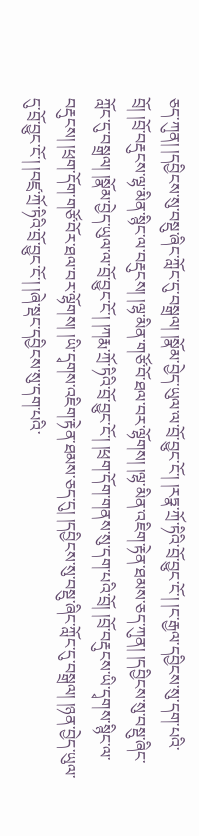ཅད་ཀུན། །དབྱིངས་སུ་བསྡུ་ཞིང་ཀློང་དུ་བསྒྲལ། །སྣོམ་བྱེད་ཡུལ་ལ་བྲོ་བྱུང་ངོ་། །རཏྣ་ཀྲོ་ཏིའི་བྲོ་བྱུང་ངོ་། །ང་རྒྱལ་དབྱིངས་སུ་དག་པའི་བྲོ། །བྲོ་བརྡུངས་ལྷ་མིན་སྙིང་ལ་བརྡུངས། །ལྷ་མིན་གཙོ་བོ་ཐལ་བར་ལྷོགས། །ལྷ་མིན་འཇིག་རྟེན་ཐམས་ཅད་ཀུན། །དབྱིངས་སུ་བསྡུ་ཞིང་ཀློང་དུ་བསྒྲལ། །སྣོམ་བྱེད་ཡུལ་ལ་བྲོ་བྱུང་ངོ་། །ཀརྨ་ཀྲོ་ཏིའི་བྲོ་བྱུང་ངོ་། །ཕྲག་དོག་གནས་སུ་དག་པའི་བྲོ། །བྲོ་བརྡུངས་ཡི་དྭགས་སྙིང་ལ་བརྡུངས། །ཕྲག་དོག་གཙོ་བོར་ཐལ་བར་ལྷོགས། །ཡི་དྭགས་འཇིག་རྟེན་ཐམས་ཅད་དུ། །དབྱིངས་སུ་བསྡུ་ཞིང་ཀློང་དུ་བསྒྲལ། །ཉན་བྱེད་ཡུལ་དུ་བྲོ་བྱུང་ངོ་། །བཛྲ་ཀྲོ་ཏིའི་བྲོ་བྱུང་ངོ་། །ཞེ་སྡང་དབྱིངས་སུ་དག་པའི་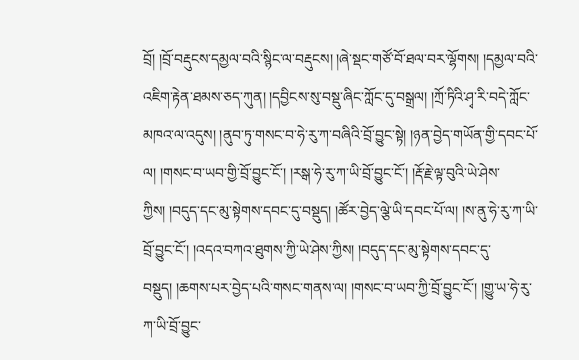བྲོ། །བྲོ་བརྡུངས་དམྱལ་བའི་སྙིང་ལ་བརྡུངས། །ཞེ་སྡང་གཙོ་བོ་ཐལ་བར་ལྷོགས། །དམྱལ་བའི་འཇིག་རྟེན་ཐམས་ཅད་ཀུན། །དབྱིངས་སུ་བསྡུ་ཞིང་ཀློང་དུ་བསྒྲལ། །ཀྲོ་ཏིའི་ཤྭ་རི་བདེ་ཀློང་མཁའ་ལ་འདུས། །ནུབ་ཏུ་གསང་བ་ཧེ་རུ་ཀ་བཞིའི་བྲོ་བྱུང་སྟེ། །ཉན་བྱེད་གཡོན་གྱི་དབང་པོ་ལ། །གསང་བ་ཡབ་གྱི་བྲོ་བྱུང་ངོ་། །རསྒ་ཧེ་རུ་ཀ་ཡི་བྲོ་བྱུང་ངོ་། །རྡོ་རྗེ་ལྟ་བུའི་ཡེ་ཤེས་ཀྱིས། །བདུད་དང་མུ་སྟེགས་དབང་དུ་བསྡུད། །ཚོར་བྱེད་ལྕེ་ཡི་དབང་པོ་ལ། །ས་ནུ་ཧེ་རུ་ཀ་ཡི་བྲོ་བྱུང་ངོ་། །འདའ་བཀའ་ཐུགས་ཀྱི་ཡེ་ཤེས་ཀྱིས། །བདུད་དང་མུ་སྟེགས་དབང་དུ་བསྡུད། །ཆགས་པར་བྱེད་པའི་གསང་གནས་ལ། །གསང་བ་ཡབ་ཀྱི་བྲོ་བྱུང་ངོ་། །གྱུ་ཡ་ཧེ་རུ་ཀ་ཡི་བྲོ་བྱུང་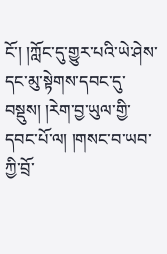ངོ་། །ཀློང་དུ་གྱུར་པའི་ཡེ་ཤེས་དང་མུ་སྟེགས་དབང་དུ་བསྡུས། །རེག་བྱ་ཡུལ་གྱི་དབང་པོ་ལ། །གསང་བ་ཡབ་ཀྱི་བྲོ་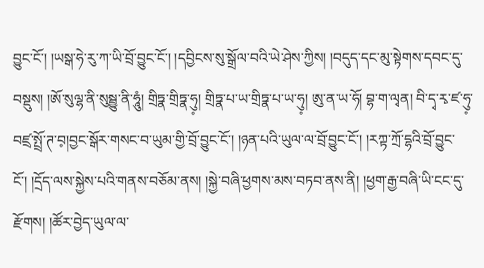བྱུང་ངོ་། །ཡསྒ་ཧེ་རུ་ཀ་ཡི་བྲོ་བྱུང་ངོ་། །དབྱིངས་སུ་སྒྲོལ་བའི་ཡེ་ཤེས་ཀྱིས། །བདུད་དང་མུ་སྟེགས་དབང་དུ་བསྡུས། །ཨོ་སུལྷ་ནི་སུསྦྱུ་ནི་ཧཱུཾ། གྲིཏྣ་གྲིཏྣ་ཧུ༷། གྲིཏྣ་པ་ཡ་གྲིཏྣ་པ་ཡ་ཧུ༷། ཨུ་ན་ཡ་ཧོ། བྷ་ག་ལྭན། བི་དྭ་རྭ་ཛ་ཧུ༷་བཛྲ་སྤྲོ་ཊ་བ༷།བྱང་སྒོར་གསང་བ་ཡུམ་གྱི་བྲོ་བྱུང་ངོ་། །ཉན་པའི་ཡུལ་ལ་བྲོ་བྱུང་ངོ་། །རཀྟ་ཀྲོ་དྷའི་བྲོ་བྱུང་ངོ་། །དྲོད་ལས་སྐྱེས་པའི་གནས་བཅོམ་ནས། །སྐྱེ་བཞི་ཕྱགས་མས་བཏབ་ནས་ནི། །ཕྱག་རྒྱ་བཞི་ཡི་ངང་དུ་རྫོགས། །ཚོར་བྱེད་ཡུལ་ལ་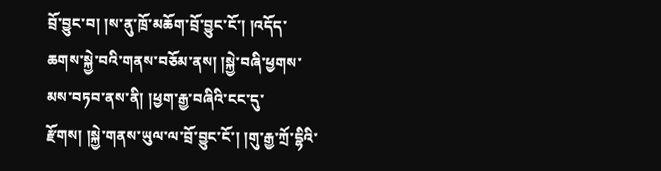བྲོ་བྱུང་བ། །ས་ནུ་ཁྲོ་མཆོག་བྲོ་བྱུང་ངོ་། །འདོད་ཆགས་སྐྱེ་བའི་གནས་བཅོམ་ནས། །སྐྱེ་བཞི་ཕྱགས་མས་བཏབ་ནས་ནི། །ཕྱག་རྒྱ་བཞིའི་ངང་དུ་རྫོགས། །སྐྱེ་གནས་ཡུལ་ལ་བྲོ་བྱུང་ངོ་། །གུ་རྒྱ་ཀྲོ་དྷིའི་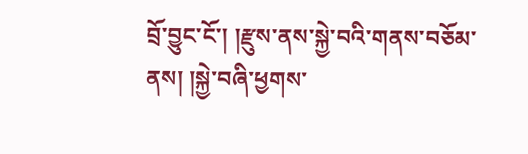བྲོ་བྱུང་ངོ་། །རྫུས་ནས་སྐྱེ་བའི་གནས་བཅོམ་ནས། །སྐྱེ་བཞི་ཕྱགས་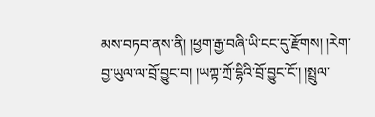མས་བཏབ་ནས་ནི། །ཕྱག་རྒྱ་བཞི་ཡི་ངང་དུ་རྫོགས། །རེག་བྱ་ཡུལ་ལ་བྲོ་བྱུང་བ། །ཡཀྟ་ཀྲོ་དྷིའི་བྲོ་བྱུང་ངོ་། །སྤྲུལ་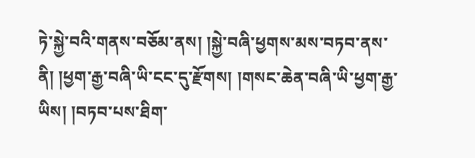ཏེ་སྐྱེ་བའི་གནས་བཅོམ་ནས། །སྐྱེ་བཞི་ཕྱགས་མས་བཏབ་ནས་ནི། །ཕྱག་རྒྱ་བཞི་ཡི་ངང་དུ་རྫོགས། །གསང་ཆེན་བཞི་ཡི་ཕྱག་རྒྱ་ཡིས། །བཏབ་པས་ཐིག་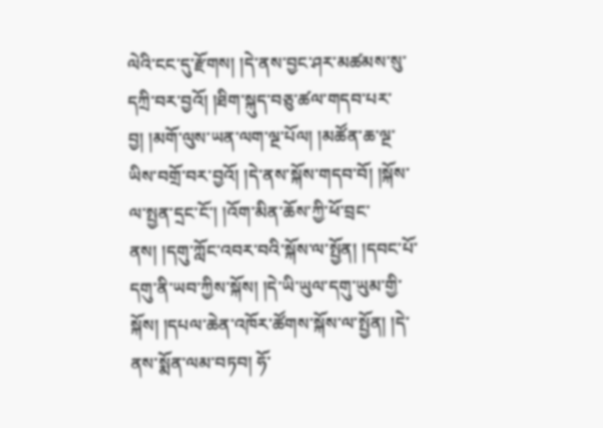ལེའི་ངང་དུ་རྫོགས། །དེ་ནས་བྱང་ཤར་མཚམས་སུ་དཀྲི་བར་བྱའོ། །ཐིག་སྐུད་བཅུ་ཚལ་གདབ་པར་བྱ། །མགོ་ལུས་ཡན་ལག་ལྔ་པོལ། །མཚོན་ཆ་ལྔ་ཡིས་བགྲོ་བར་བྱའོ། །དེ་ནས་སྐོས་གདབ་བོ། །སྐོས་ལ་སྤྱན་དྲང་ངོ་། །འོག་མིན་ཆོས་ཀྱི་ཕོ་བྲང་ནས། །དགུ་ཀློང་འབར་བའི་སྐོས་ལ་སྤྱོན། །དབང་པོ་དགུ་ནི་ཡབ་ཀྱིས་སྐོས། །དེ་ཡི་ཡུལ་དགུ་ཡུམ་གྱི་སྐོས། །དཔལ་ཆེན་འཁོར་ཚོགས་སྐོས་ལ་སྤྱོན། །དེ་ནས་སྨོན་ལམ་བཏབ། ཧོ་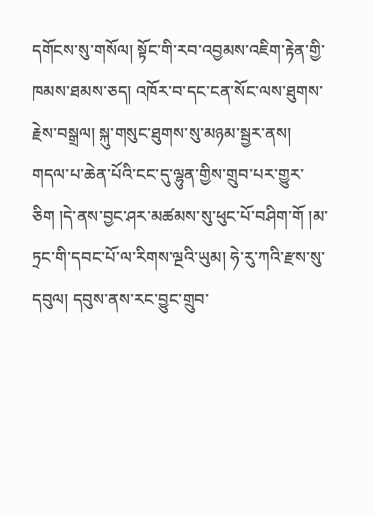དགོངས་སུ་གསོལ། སྟོང་གི་རབ་འབྱམས་འཇིག་རྟེན་གྱི་ཁམས་ཐམས་ཅད། འཁོར་བ་དང་ངན་སོང་ལས་ཐུགས་རྗེས་བསྒྲལ། སྐུ་གསུང་ཐུགས་སུ་མཉམ་སྦྱར་ནས། གདལ་པ་ཆེན་པོའི་ངང་དུ་ལྷུན་གྱིས་གྲུབ་པར་གྱུར་ཅིག །དེ་ནས་བྱང་ཤར་མཚམས་སུ་ཕུང་པོ་བཤིག་གོ །མ་ཏྲང་གི་དབང་པོ་ལ་རིགས་ལྔའི་ཡུམ། ཧེ་རུ་ཀའི་རྫས་སུ་དབུལ། དབུས་ནས་རང་བྱུང་གྲུབ་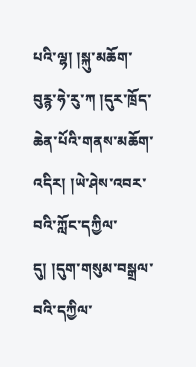པའི་ལྷ། །སྐུ་མཆོག་བུརྙ་ཧེ་རུ་ཀ །དུར་ཁྲོད་ཆེན་པོའི་གནས་མཆོག་འདིར། །ཡེ་ཤེས་འབར་བའི་ཀློང་དཀྱིལ་དུ། །དུག་གསུམ་བསྒྲལ་བའི་དཀྱིལ་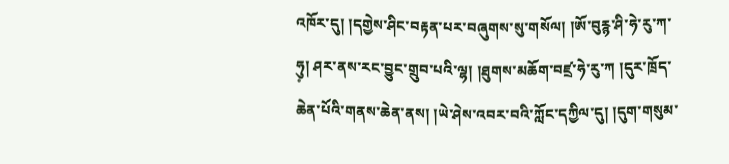འཁོར་དུ། །དགྱེས་ཤིང་བརྟན་པར་བཞུགས་སུ་གསོལ། །ཨོ་བུརྙ་ཤི་ཧེ་རུ་ཀ་ཧུ༷། ཤར་ནས་རང་བྱུང་གྲུབ་པའི་ལྷ། །ཐུགས་མཆོག་བཛྲ་ཧེ་རུ་ཀ །དུར་ཁྲོད་ཆེན་པོའི་གནས་ཆེན་ནས། །ཡེ་ཤེས་འབར་བའི་ཀློང་དཀྱིལ་དུ། །དུག་གསུམ་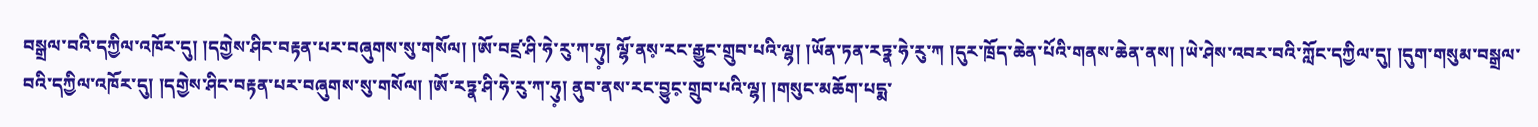བསྒྲལ་བའི་དཀྱིལ་འཁོར་དུ། །དགྱེས་ཤིང་བརྟན་པར་བཞུགས་སུ་གསོལ། །ཨོ་བཛྲ་ཤི་ཧེ་རུ་ཀ་ཧུ༷། ལྷོ་ནས༷་རང་རྒྱུང་གྲུབ་པའི་ལྷ། །ཡོན་ཏན་རཏྣ་ཧེ་རུ་ཀ །དུར་ཁྲོད་ཆེན་པོའི་གནས་ཆེན་ནས། །ཡེ་ཤེས་འབར་བའི་ཀློང་དཀྱིལ་དུ། །དུག་གསུམ་བསྒྲལ་བའི་དཀྱིལ་འཁོར་དུ། །དགྱེས་ཤིང་བརྟན་པར་བཞུགས་སུ་གསོལ། །ཨོ་རཏྣ་ཤི་ཧེ་རུ་ཀ་ཧུ༷། ནུབ་ནས་རང་བྱུང༷་གྲུབ་པའི་ལྷ། །གསུང་མཆོག་པདྨ་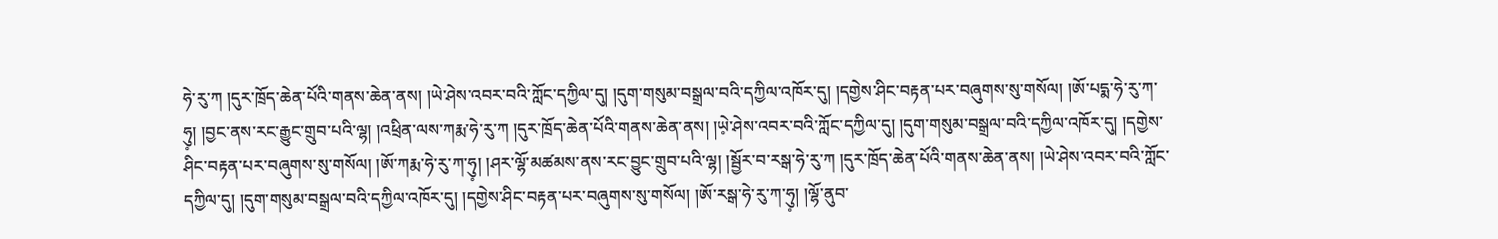ཧེ་རུ་ཀ །དུར་ཁྲོད་ཆེན་པོའི་གནས་ཆེན་ནས། །ཡེ་ཤེས་འབར་བའི་ཀློང་དཀྱིལ་དུ། །དུག་གསུམ་བསྒྲལ་བའི་དཀྱིལ་འཁོར་དུ། །དགྱེས་ཤིང་བརྟན་པར་བཞུགས་སུ་གསོལ། །ཨོ་པདྨ་ཧེ་རུ་ཀ་ཧུ༷། །བྱང་ནས་རང་རྒྱུང་གྲུབ་པའི་ལྷ། །འཕྲིན་ལས་ཀརྨ་ཧེ་རུ་ཀ །དུར་ཁྲོད་ཆེན་པོའི་གནས་ཆེན་ནས། །ཡེ༷་ཤེས་འབར་བའི་ཀློང་དཀྱིལ་དུ། །དུག་གསུམ་བསྒྲལ་བའི་དཀྱིལ་འཁོར་དུ། །དགྱེས་ཤིང་བརྟན་པར་བཞུགས་སུ་གསོལ། །ཨོ་ཀརྨ་ཧེ་རུ་ཀ་ཧུ༷། །ཤར་ལྷོ་མཚམས་ནས་རང་བྱུང་གྲུབ་པའི་ལྷ། །སྦྱོར་བ་རསྒ་ཧེ་རུ་ཀ །དུར་ཁྲོད་ཆེན་པོའི་གནས་ཆེན་ནས། །ཡེ་ཤེས་འབར་བའི་ཀློང་དཀྱིལ་དུ། །དུག་གསུམ་བསྒྲལ་བའི་དཀྱིལ་འཁོར་དུ། །དགྱེས་ཤིང་བརྟན་པར་བཞུགས་སུ་གསོལ། །ཨོ་རསྒ་ཧེ་རུ་ཀ་ཧུ༷། །ལྷོ་ནུབ་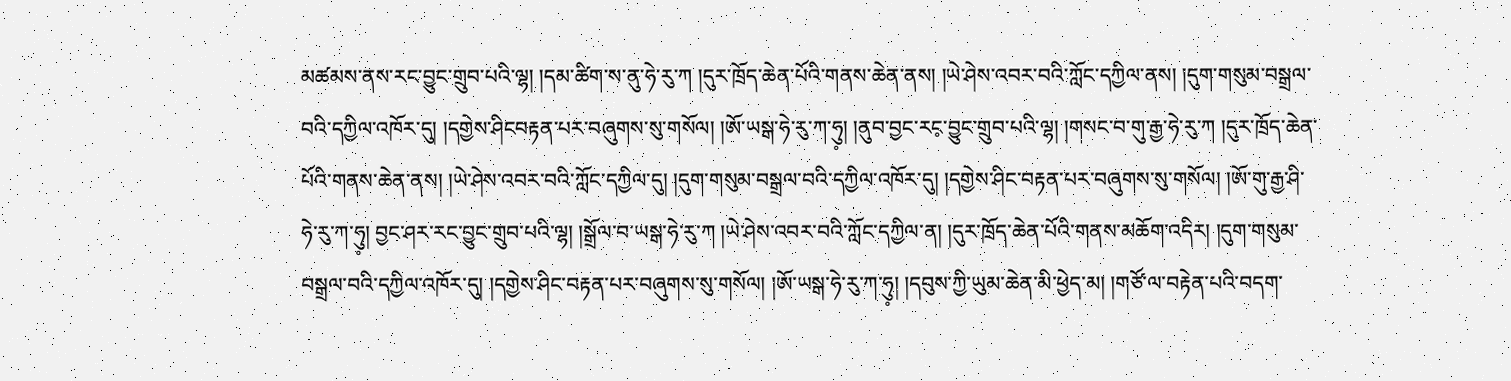མཚམས་ནས་རང་བྱུང་གྲུབ་པའི་ལྷ། །དམ་ཚིག་ས་ནུ་ཧེ་རུ་ཀ །དུར་ཁྲོད་ཆེན་པོའི་གནས་ཆེན་ནས། །ཡེ་ཤེས་འབར་བའི་ཀློང་དཀྱིལ་ནས། །དུག་གསུམ་བསྒྲལ་བའི་དཀྱིལ་འཁོར་དུ། །དགྱེས་ཤིངབརྟན་པར་བཞུགས་སུ་གསོལ། །ཨོ་ཡསྒ་ཧེ་རུ་ཀ་ཧུ༷། །ནུབ་བྱང་རང༷་བྱུང་གྲུབ་པའི་ལྷ། །གསང་བ་གུ་རྒྱ་ཧེ་རུ་ཀ །དུར་ཁྲོད་ཆེན་པོའི་གནས་ཆེན་ནས། །ཡེ་ཤེས་འབར་བའི་ཀློང་དཀྱིལ་དུ། །དུག་གསུམ་བསྒྲལ་བའི་དཀྱིལ་འཁོར་དུ། །དགྱེས་ཤིང་བརྟན་པར་བཞུགས་སུ་གསོལ། །ཨོ་གུ་རྒྱ་ཤི་ཧེ་རུ་ཀ་ཧུ༷། བྱང་ཤར་རང་བྱུང་གྲུབ་པའི་ལྷ། །སྒྲོལ་བ་ཡསྒ་ཧེ་རུ་ཀ །ཡེ་ཤེས་འབར་བའི་ཀློང་དཀྱིལ་ན། །དུར་ཁྲོད་ཆེན་པོའི་གནས་མཆོག་འདིར། །དུག་གསུམ་བསྒྲལ་བའི་དཀྱིལ་འཁོར་དུ། །དགྱེས་ཤིང་བརྟན་པར་བཞུགས་སུ་གསོལ། །ཨོ་ཡསྒ་ཧེ་རུ་ཀ་ཧུ༷། །དབུས་ཀྱི་ཡུམ་ཆེན་མི་ཕྱེད་མ། །གཙོ་ལ་བརྟེན་པའི་བདག་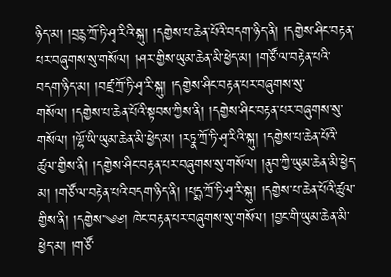ཉིད་མ། །བྲརྙ་ཀྲོ་ཏི་ཤྭ་རིའི་སྐུ། །དགྱེས་པ་ཆེན་པོའི་བདག་ཉིད་ནི། །དགྱེས་ཤིང་བརྟན་པར་བཞུགས་སུ་གསོལ། །ཤར་གྱིས་ཡུམ་ཆེན་མི་ཕྱེད་མ། །གཙོ་ལ་བརྟེན་པའི་བདག་ཉིད་མ། །བཛྲ་ཀྲོ་ཏི་ཤྭ་རི་སྐུ། །དགྱེས་ཤིང་བརྟན་པར་བཞུགས་སུ་གསོལ། །དགྱེས་པ་ཆེན་པོའི་སྟབས་ཀྱིས་ནི། །དགྱེས་ཤིང་བརྟན་པར་བཞུགས་སུ་གསོལ། །ལྷོ་ཡི་ཡུམ་ཆེན་མི་ཕྱེད་མ། །རཏྣ་ཀྲོ་ཏི་ཤྭ་རིའི་སྐུ། །དགྱེས་པ་ཆེན་པོའི་ཚུལ་གྱིས་ནི། །དགྱེས་ཤིང་བརྟན་པར་བཞུགས་སུ་གསོལ། །ནུབ་ཀྱི་ཡུམ་ཆེན་མི་ཕྱེད་མ། །གཙོ་ལ་བརྟེན་པའི་བདག་ཉིད་ནི། །པདྨ་ཀྲོ་ཏི་ཤྭ་རི་སྐུ། །དགྱེས་པ་ཆེན་པོའི་ཚུལ་གྱིས་ནི། །དགྱེས་༄༅། ཁེང་བརྟན་པར་བཞུགས་སུ་གསོལ། །བྱང་གི་ཡུམ་ཆེན་མི་ཕྱེད་མ། །གཙོ་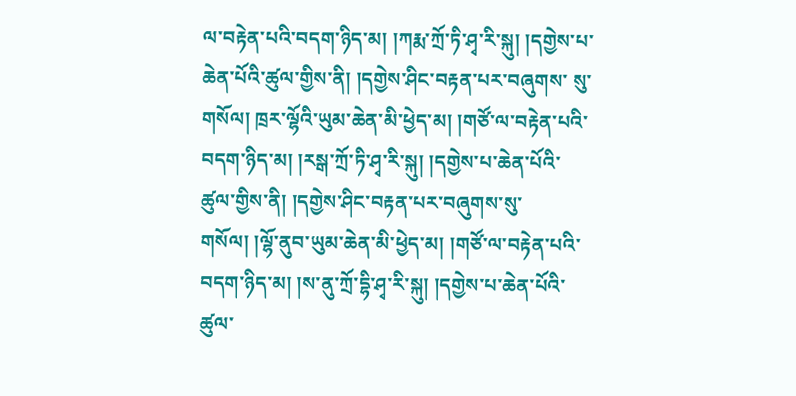ལ་བརྟེན་པའི་བདག་ཉིད་མ། །ཀརྨ་ཀྲོ་ཏི་ཤྭ་རི་སྐུ། །དགྱེས་པ་ཆེན་པོའི་ཚུལ་གྱིས་ནི། །དགྱེས་ཤིང་བརྟན་པར་བཞུགས་ སུ་གསོལ། ཁྲར་ལྷོའི་ཡུམ་ཆེན་མི་ཕྱེད་མ། །གཙོ་ལ་བརྟེན་པའི་བདག་ཉིད་མ། །རསྒ་ཀྲོ་ཏི་ཤྭ་རི་སྐུ། །དགྱེས་པ་ཆེན་པོའི་ཚུལ་གྱིས་ནི། །དགྱེས་ཤིང་བརྟན་པར་བཞུགས་སུ་གསོལ། །ལྷོ་ནུབ་ཡུམ་ཆེན་མི་ཕྱེད་མ། །གཙོ་ལ་བརྟེན་པའི་བདག་ཉིད་མ། །ས་ནུ་ཀྲོ་དྷི་ཤྭ་རི་སྐུ། །དགྱེས་པ་ཆེན་པོའི་ཚུལ་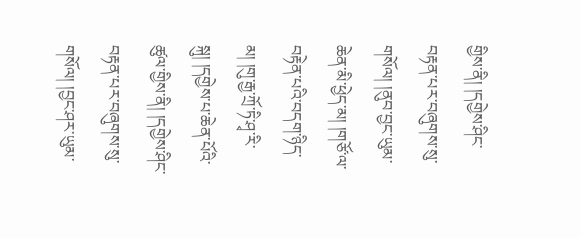གྱིས་ནི། །དགྱེས་ཤིང་བརྟན་པར་བཞུགས་སུ་གསོལ། །ནུབ་བྱང་ཡུམ་ཆེན་མི་ཕྱེད་མ། །གཙོ་ལ་བརྟེན་པའི་བདག་ཉིད་མ། །གུ་རྒྱ་ཀྲོ་ཏི་ཤྭ་རི་སྐུ། །དགྱེས་པ་ཆེན་པོའི་ཚུལ་གྱིས་ནི། །དགྱེས་ཤིང་བརྟན་པར་བཞུགས་སུ་གསོལ། །བྱང་ཤར་ཡུམ་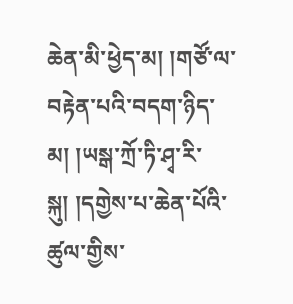ཆེན་མི་ཕྱེད་མ། །གཙོ་ལ་བརྟེན་པའི་བདག་ཉིད་མ། །ཡསྒ་ཀྲོ་ཏི་ཤྭ་རི་སྐུ། །དགྱེས་པ་ཆེན་པོའི་ཚུལ་གྱིས་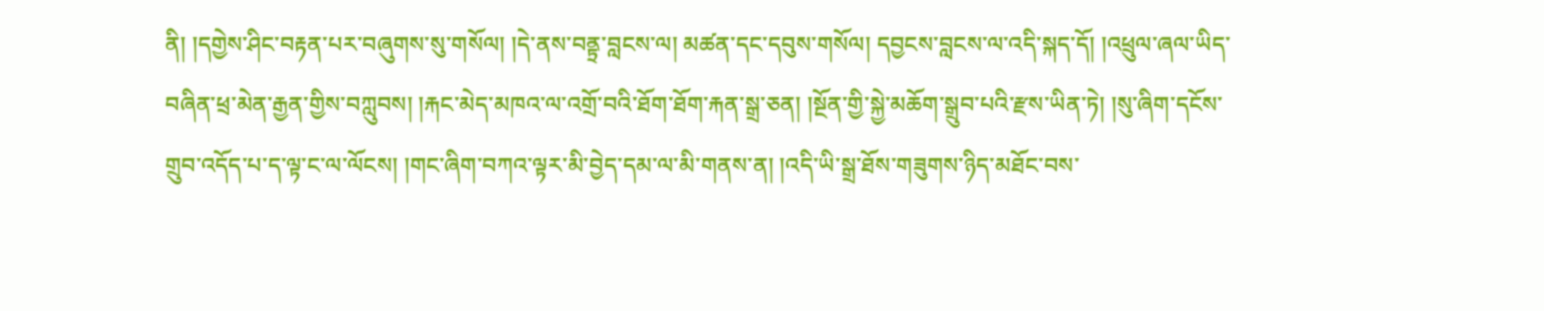ནི། །དགྱེས་ཤིང་བརྟན་པར་བཞུགས་སུ་གསོལ། །དེ་ནས་བནྟྲ་བླངས་ལ། མཚན་དང་དབུས་གསོལ། དབྱངས་བླངས་ལ་འདི་སྐད་དོ། །འཕྲུལ་ཞལ་ཡིད་བཞིན་ཕྲ་མེན་རྒྱན་གྱིས་བཀླུབས། །རྐང་མེད་མཁའ་ལ་འགྲོ་བའི་ཐོག་ཐོག་རྐན་སྒྲ་ཅན། །སྔོན་གྱི་སྐྱེ་མཆོག་སྒྲུབ་པའི་རྫས་ཡིན་ཏེ། །སུ་ཞིག་དངོས་གྲུབ་འདོད་པ་ད་ལྟ་ང་ལ་ལོངས། །གང་ཞིག་བཀའ་ལྟར་མི་བྱེད་དམ་ལ་མི་གནས་ན། །འདི་ཡི་སྒྲ་ཐོས་གཟུགས་ཉིད་མཐོང་བས་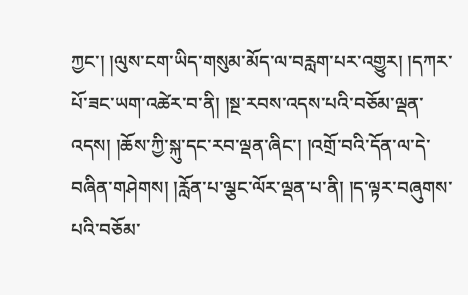ཀྱང་། །ལུས་ངག་ཡིད་གསུམ་མོད་ལ་བརླག་པར་འགྱུར། །དཀར་པོ་ཟང་ཡག་འཚེར་བ་ནི། །སྔ་རབས་འདས་པའི་བཅོམ་ལྡན་འདས། །ཆོས་ཀྱི་སྐུ་དང་རབ་ལྡན་ཞིང་། །འགྲོ་བའི་དོན་ལ་དེ་བཞིན་གཤེགས། །རློན་པ་ལྕང་ལོར་ལྡན་པ་ནི། །ད་ལྟར་བཞུགས་པའི་བཅོམ་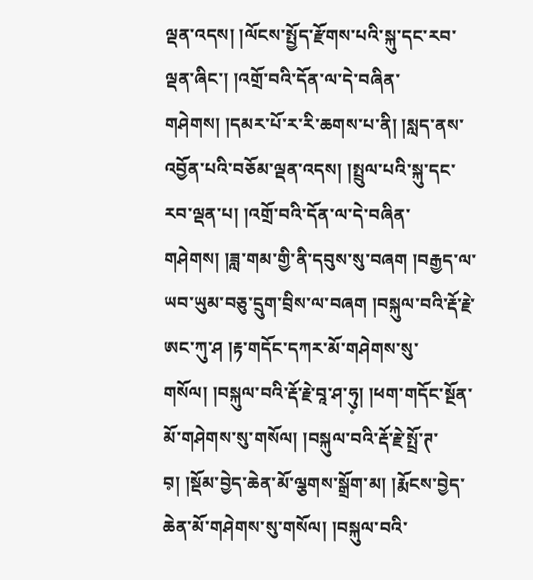ལྡན་འདས། །ལོངས་སྤྱོད་རྫོགས་པའི་སྐུ་དང་རབ་ལྡན་ཞིང་། །འགྲོ་བའི་དོན་ལ་དེ་བཞིན་གཤེགས། །དམར་པོ་ར་རི་ཆགས་པ་ནི། །སླད་ནས་འབྱོན་པའི་བཅོམ་ལྡན་འདས། །སྤྲུལ་པའི་སྐུ་དང་རབ་ལྡན་པ། །འགྲོ་བའི་དོན་ལ་དེ་བཞིན་གཤེགས། །ཟླ་གམ་གྱི་ནི་དབུས་སུ་བཞག །བརྒྱད་ལ་ཡབ་ཡུམ་བཅུ་དྲུག་བྲིས་ལ་བཞག །བསྐུལ་བའི་རྡོ་རྗེ་ཨང་ཀུ་ཤ །རྟ་གདོང་དཀར་མོ་གཤེགས་སུ་གསོལ། །བསྐུལ་བའི་རྡོ་རྗེ་བཱ་ཤ་ཧུ༷། །ཕག་གདོང་སྔོན་མོ་གཤེགས་སུ་གསོལ། །བསྐུལ་བའི་རྡོ་རྗེ་སྤྲོ་ཊ་བ༷། །སྡོམ་བྱེད་ཆེན་མོ་ལྕགས་སྒྲོག་མ། །རྨོངས་བྱེད་ཆེན་མོ་གཤེགས་སུ་གསོལ། །བསྐུལ་བའི་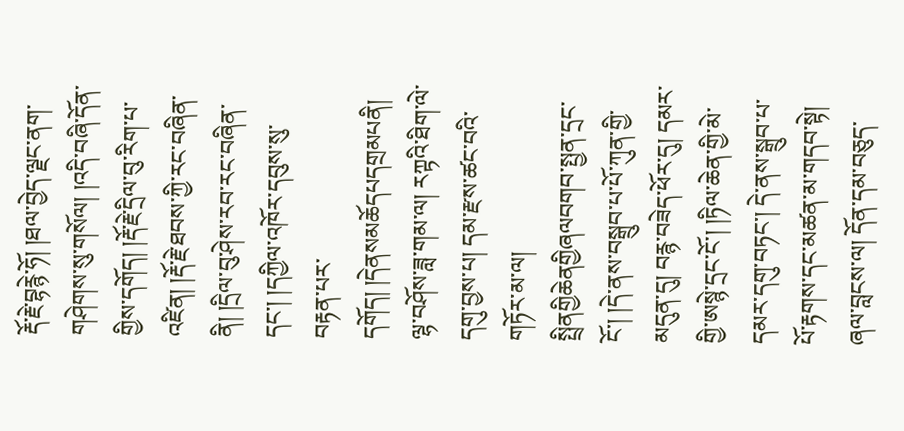རྡོ་རྗེ་བྷརྙེ་ཧོ། །ཐལ་བྱེད་ལྗང་ནག་གཤེགས་སུ་གསོལ། །འདི་བཞི་དོན་གྱིས་དགོད། །རྡོ་རྗེ་དྲིལ་བུ་རིག་པ་འཛིན། །རྡོ་རྗེ་ཐབས་ཀྱི་རང་བཞིན་ནི། །དྲིལ་བུ་ཤེས་རབ་རང་བཞིན་དང་། །དཀྱིལ་འཁོར་དབུས་སུ་བརྟན་པར་དགོད། །དེནསམཆོདཔདགྲམཔནི། ལྷ་བཤོས་ཟླ་གམ་ལ། རཀྟའི་ཐིག་ལེ་དགུ་བྱས་པ། དམ་རྫས་ཚང་བའི་གཏོར་མ་ལ། སྤྲིནགྱིཆེནགྱིཞལབགབ་སྤྱན་དྲང་ངོ་། །དེ་ནས་བསྒྲུབ་པ་པོ་ཀུན་གྱི་མདུན་དུ། བརྙ་བཟེད་ཕོར་དུ། དམར་གྱི་ཨསྙེ་དྲང་ངོ་། །ཏིལ་ཆེན་གྱི་མེ་དམར་དགུ་བཏང་། དེ་ནས་སྒྲུབ་པ་པོ་རྟགས་དང་མཚན་མ་གདབ་སྟེ། ཞལ་བླངས་ལ། དོན་དམ་བཅུད་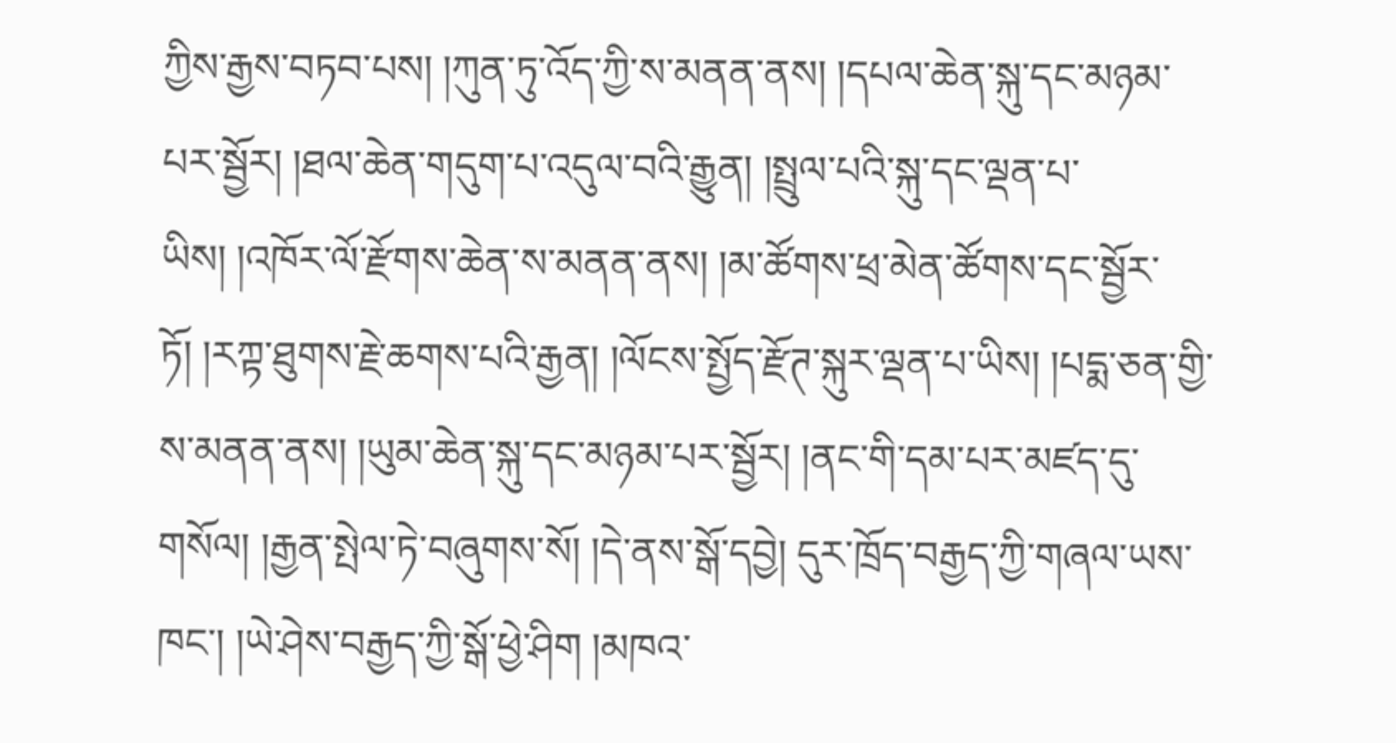ཀྱིས་རྒྱས་བཏབ་པས། །ཀུན་ཏུ་འོད་ཀྱི་ས་མནན་ནས། །དཔལ་ཆེན་སྐུ་དང་མཉམ་པར་སྦྱོར། །ཐལ་ཆེན་གདུག་པ་འདུལ་བའི་རྒྱུན། །སྤྲུལ་པའི་སྐུ་དང་ལྡན་པ་ཡིས། །འཁོར་ལོ་རྫོགས་ཆེན་ས་མནན་ནས། །མ་ཚོགས་ཕྲ་མེན་ཚོགས་དང་སྦྱོར་ཏོ། །རཀྟ་ཐུགས་རྗེ་ཆགས་པའི་རྒྱན། །ལོངས་སྤྱོད་རྫོཊ་སྐུར་ལྡན་པ་ཡིས། །པདྨ་ཅན་གྱི་ས་མནན་ནས། །ཡུམ་ཆེན་སྐུ་དང་མཉམ་པར་སྦྱོར། །ནང་གི་དམ་པར་མཛད་དུ་གསོལ། །རྒྱན་སྤེལ་ཏེ་བཞུགས་སོ། །དེ་ནས་སྒོ་དབྱེ། དུར་ཁྲོད་བརྒྱད་ཀྱི་གཞལ་ཡས་ཁང་། །ཡེ་ཤེས་བརྒྱད་ཀྱི་སྒོ་ཕྱེ་ཤིག །མཁའ་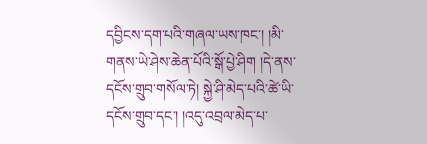དབྱིངས་དག་པའི་གཞལ་ཡས་ཁང་། །མི་གནས་ཡེ་ཤེས་ཆེན་པོའི་སྒོ་པྱེ་ཤིག །དེ་ནས་དངོས་གྲུབ་གསོལ་ཏེ། སྐྱེ་ཤི་མེད་པའི་ཚེ་ཡི་དངོས་གྲུབ་དང་། །འདུ་འབྲལ་མེད་པ་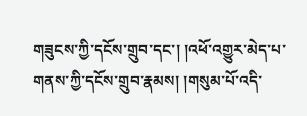གཟུངས་ཀྱི་དངོས་གྲུབ་དང་། །འཕོ་འགྱུར་མེད་པ་གནས་ཀྱི་དངོས་གྲུབ་རྣམས། །གསུམ་པོ་འདི་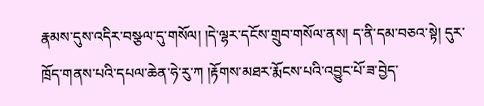རྣམས་དུས་འདིར་བསྩལ་དུ་གསོལ། །དེ་ལྷར་དངོས་གྲུབ་གསོལ་ནས། ད་ནི་དམ་བཅའ་སྟེ། དུར་ཁྲོད་གནས་པའི་དཔལ་ཆེན་ཧེ་རུ་ཀ །རྟོགས་མཐར་རྨོངས་པའི་འབྱུང་པོ་ཟ་བྱེད་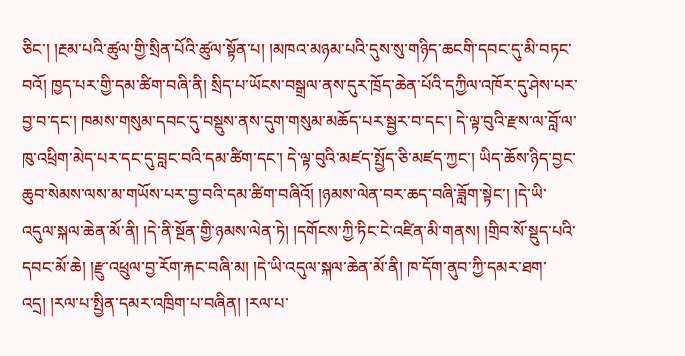ཅིང་། །རྔམ་པའི་ཚུལ་གྱི་སྲིན་པོའི་ཚུལ་སྟོན་པ། །མཁའ་མཉམ་པའི་དུས་སུ་གཉིད་ཆངགི་དབང་དུ་མི་བཏང་བའོ། ཁྱད་པར་གྱི་དམ་ཚིག་བཞི་ནི། སྲིད་པ་ཡོངས་བསྒྲལ་ནས་དུར་ཁྲོད་ཆེན་པོའི་དཀྱིལ་འཁོར་དུ་ཤེས་པར་བྱ་བ་དང་། ཁམས་གསུམ་དབང་དུ་བསྡུས་ནས་དུག་གསུམ་མཆོད་པར་སྦྱར་བ་དང་། དེ་ལྟ་བུའི་རྫས་ལ་བློ་ལ་ཁུ་འཕྲིག་མེད་པར་དང་དུ་བླང་བའི་དམ་ཚིག་དང་། དེ་ལྟ་བུའི་མཛད་སྤྱོད་ཅི་མཛད་ཀྱང་། ཡིད་ཆོས་ཉིད་བྱང་ཆུབ་སེམས་ལས་མ་གཡོས་པར་བྱ་བའི་དམ་ཚིག་བཞིའོ། །ཉམས་ལེན་བར་ཆད་བཞི་ཟློག་སྟེང་། །དེ་ཡི་འདུལ་སྐལ་ཆེན་མོ་ནི། །དེ་ནི་སྔོན་གྱི་ཉམས་ལེན་ཏེ། །དགོངས་ཀྱི་ཏིང་ངེ་འཛིན་མི་གནས། །གྲིབ་སོ་སྡུད་པའི་དབང་མོ་ཆེ། །རྫུ་འཕྲུལ་བྱ་རོག་རྐང་བཞི་མ། །དེ་ཡི་འདུལ་སྐལ་ཆེན་མོ་ནི། ཁ་དོག་ནུབ་ཀྱི་དམར་ཐག་འདྲ། །རལ་པ་སྤྱིན་དམར་འཁྲིག་པ་བཞིན། །རལ་པ་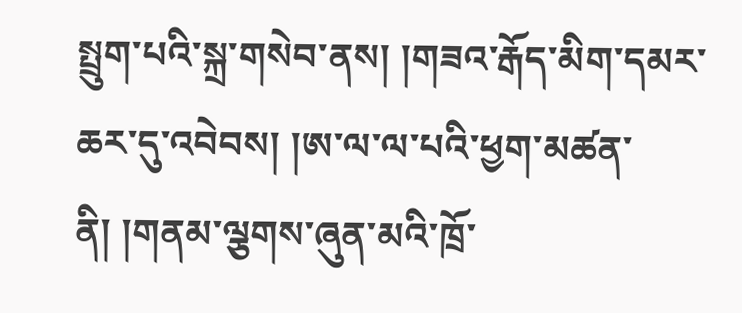སྤྲུག་པའི་སྐྲ་གསེབ་ནས། །གཟའ་རྒོད་མིག་དམར་ཆར་དུ་འབེབས། །ཨ་ལ་ལ་པའི་ཕྱག་མཚན་ནི། །གནམ་ལྕགས་ཞུན་མའི་ཁྲོ་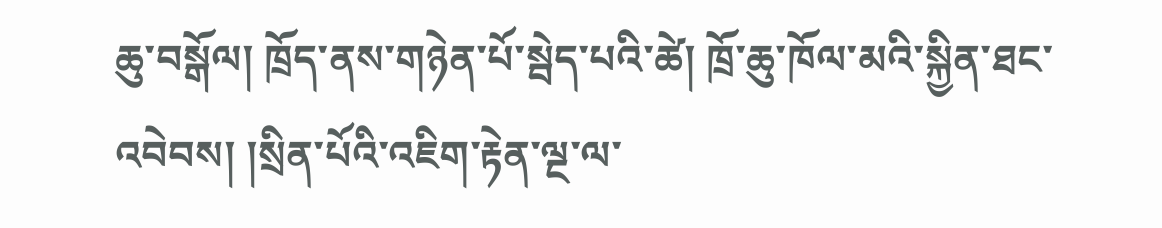ཆུ་བསྒོལ། ཁྲོད་ནས་གཉེན་པོ་སྦེད་པའི་ཚེ། ཁྲོ་ཆུ་ཁོལ་མའི་སྐྱིན་ཐང་འབེབས། །སྲིན་པོའི་འཇིག་རྟེན་ལྔ་ལ་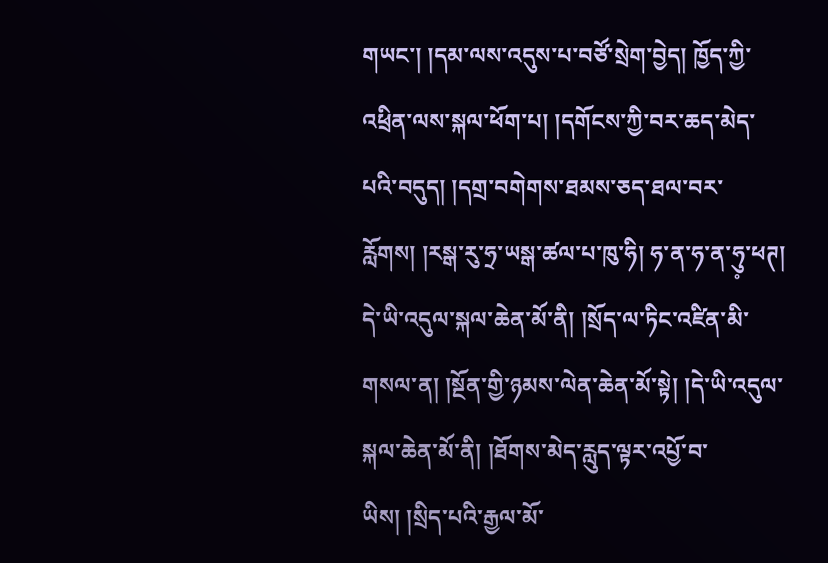གཡང་། །དམ་ལས་འདུས་པ་བཙོ་སྲེག་བྱེད། ཁྱོད་ཀྱི་འཕྲིན་ལས་སྐལ་ཕོག་པ། །དགོངས་ཀྱི་བར་ཆད་མེད་པའི་བདུད། །དགྲ་བགེགས་ཐམས་ཅད་ཐལ་བར་རློགས། །རསྒ་རུ་ཧྲ་ཡསྒ་ཚལ་པ་ཁུ་ཧི། ཧ་ན་ཧ་ན་ཧུ༷་ཕཊ། དེ་ཡི་འདུལ་སྐལ་ཆེན་མོ་ནི། །སྲོད་ལ་ཏིང་འཛིན་མི་གསལ་ན། །སྔོན་གྱི་ཉམས་ལེན་ཆེན་མོ་སྟེ། །དེ་ཡི་འདུལ་སྐལ་ཆེན་མོ་ནི། །ཐོགས་མེད་རླུད་ལྟར་འཔྱོ་བ་ཡིས། །སྲིད་པའི་རྒྱལ་མོ་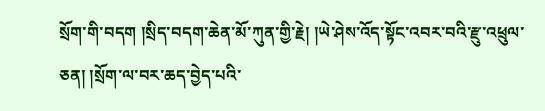སྲོག་གི་བདག །སྲིད་བདག་ཆེན་མོ་ཀུན་གྱི་རྗེ། །ཡེ་ཤེས་འོད་སྟོང་འབར་བའི་རྫུ་འཕྲུལ་ཅན། །སྲོག་ལ་བར་ཆད་བྱེད་པའི་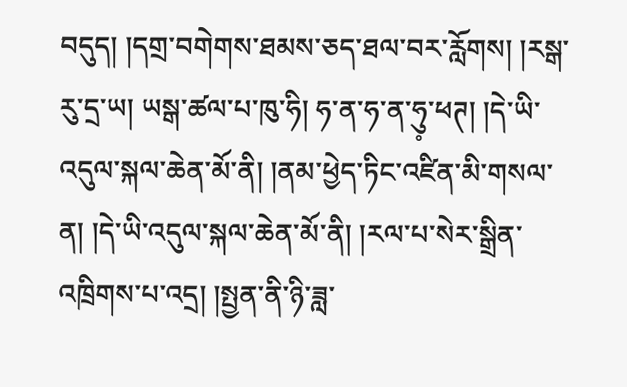བདུད། །དགྲ་བགེགས་ཐམས་ཅད་ཐལ་བར་རློགས། །རསྒ་རུ་དྲ་ཡ། ཡསྒ་ཚལ་པ་ཁུ་ཧི། ཧ་ན་ཧ་ན་ཧུ༷་ཕཊ། །དེ་ཡི་འདུལ་སྐལ་ཆེན་མོ་ནི། །ནམ་ཕྱེད་ཏིང་འཛིན་མི་གསལ་ན། །དེ་ཡི་འདུལ་སྐལ་ཆེན་མོ་ནི། །རལ་པ་སེར་སྒྲིན་འཁྲིགས་པ་འདྲ། །སྤྱན་ནི་ཉི་ཟླ་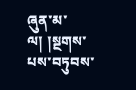ཞུན་མ་ལ། །སྔགས་པས་བཏུབས་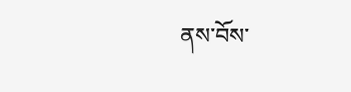ནས་བོས་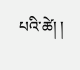པའི་ཚེ། །